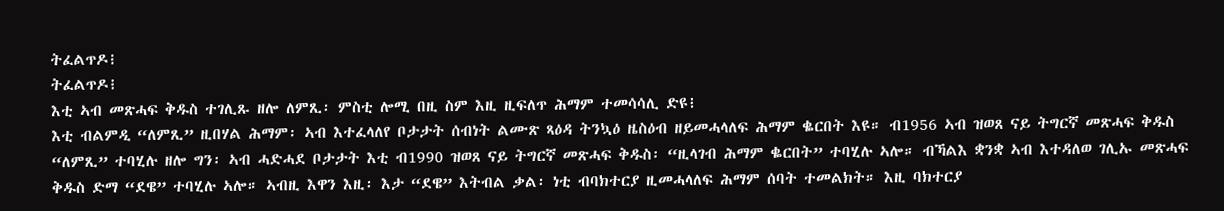ትፈልጥዶ፧
ትፈልጥዶ፧
እቲ ኣብ መጽሓፍ ቅዱስ ተገሊጹ ዘሎ ለምጺ፡ ምስቲ ሎሚ በዚ ስም እዚ ዚፍለጥ ሕማም ተመሳሳሊ ድዩ፧
እቲ ብልምዲ “ለምጺ” ዚበሃል ሕማም፡ ኣብ እተፈላለየ ቦታታት ሰብነት ልሙጽ ጻዕዳ ትንኳዕ ዜስዕብ ዘይመሓላለፍ ሕማም ቈርበት እዩ። ብ1956 ኣብ ዝወጸ ናይ ትግርኛ መጽሓፍ ቅዱስ “ለምጺ” ተባሂሉ ዘሎ ግን፡ ኣብ ሓድሓደ ቦታታት እቲ ብ1990 ዝወጸ ናይ ትግርኛ መጽሓፍ ቅዱስ፡ “ዚላገብ ሕማም ቈርበት” ተባሂሉ ኣሎ። ብኻልእ ቋንቋ ኣብ እተዳለወ ገሊኡ መጽሓፍ ቅዱስ ድማ “ደዌ” ተባሂሉ ኣሎ። ኣብዚ እዋን እዚ፡ እታ “ደዌ” እትብል ቃል፡ ነቲ ብባክተርያ ዚመሓላለፍ ሕማም ሰባት ተመልክት። እዚ ባክተርያ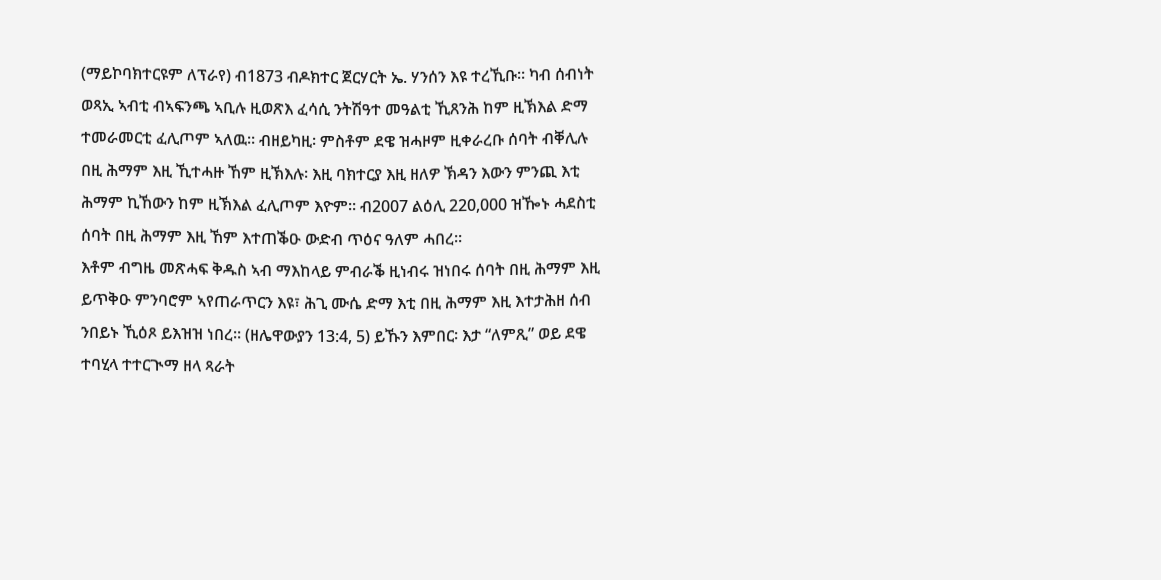(ማይኮባክተርዩም ለፕራየ) ብ1873 ብዶክተር ጀርሃርት ኤ. ሃንሰን እዩ ተረኺቡ። ካብ ሰብነት ወጻኢ ኣብቲ ብኣፍንጫ ኣቢሉ ዚወጽእ ፈሳሲ ንትሽዓተ መዓልቲ ኺጸንሕ ከም ዚኽእል ድማ ተመራመርቲ ፈሊጦም ኣለዉ። ብዘይካዚ፡ ምስቶም ደዌ ዝሓዞም ዚቀራረቡ ሰባት ብቐሊሉ በዚ ሕማም እዚ ኺተሓዙ ኸም ዚኽእሉ፡ እዚ ባክተርያ እዚ ዘለዎ ኽዳን እውን ምንጪ እቲ ሕማም ኪኸውን ከም ዚኽእል ፈሊጦም እዮም። ብ2007 ልዕሊ 220,000 ዝዀኑ ሓደስቲ ሰባት በዚ ሕማም እዚ ኸም እተጠቕዑ ውድብ ጥዕና ዓለም ሓበረ።
እቶም ብግዜ መጽሓፍ ቅዱስ ኣብ ማእከላይ ምብራቕ ዚነብሩ ዝነበሩ ሰባት በዚ ሕማም እዚ ይጥቅዑ ምንባሮም ኣየጠራጥርን እዩ፣ ሕጊ ሙሴ ድማ እቲ በዚ ሕማም እዚ እተታሕዘ ሰብ ንበይኑ ኺዕጾ ይእዝዝ ነበረ። (ዘሌዋውያን 13:4, 5) ይኹን እምበር፡ እታ “ለምጺ” ወይ ደዌ ተባሂላ ተተርጒማ ዘላ ጻራት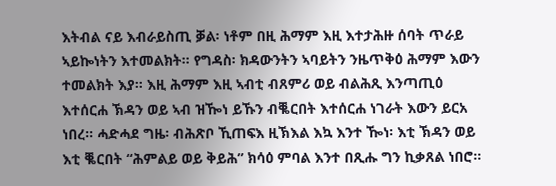እትብል ናይ እብራይስጢ ቓል፡ ነቶም በዚ ሕማም እዚ እተታሕዙ ሰባት ጥራይ ኣይኰነትን እተመልክት። የግዳስ፡ ክዳውንትን ኣባይትን ንዜጥቅዕ ሕማም እውን ተመልክት እያ። እዚ ሕማም እዚ ኣብቲ ብጸምሪ ወይ ብልሕጺ እንጣጢዕ እተሰርሐ ኽዳን ወይ ኣብ ዝዀነ ይኹን ብቘርበት እተሰርሐ ነገራት እውን ይርአ ነበረ። ሓድሓደ ግዜ፡ ብሕጽቦ ኺጠፍእ ዚኽእል እኳ እንተ ዀነ፡ እቲ ኽዳን ወይ እቲ ቘርበት “ሕምልይ ወይ ቅይሕ” ክሳዕ ምባል እንተ በጺሑ ግን ኪቃጸል ነበሮ።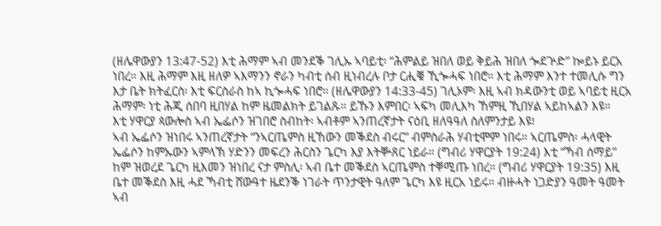(ዘሌዋውያን 13:47-52) እቲ ሕማም ኣብ መንደቕ ገሊኡ ኣባይቲ፡ “ሕምልይ ዝበለ ወይ ቅይሕ ዝበለ ጐደጕድ” ኰይኑ ይርአ ነበረ። እዚ ሕማም እዚ ዘለዎ ኣእማንን ኖራን ካብቲ ሰብ ዚነብረሉ ቦታ ርሒቑ ኺጐሓፍ ነበሮ። እቲ ሕማም እንተ ተመሊሱ ግን እታ ቤት ክትፈርስ፡ እቲ ፍርስራስ ከኣ ኪጐሓፍ ነበሮ። (ዘሌዋውያን 14:33-45) ገሊኦም፡ እዚ ኣብ ክዳውንቲ ወይ ኣባይቲ ዚርአ ሕማም፡ ነቲ ሕጂ ሰበባ ዚበሃል ከም ዜመልክት ይገልጹ። ይኹን እምበር፡ ኣፍካ መሊእካ ኸምዚ ኺበሃል ኣይከኣልን እዩ።
እቲ ሃዋርያ ጳውሎስ ኣብ ኤፌሶን ዝገበሮ ስብከት፡ ኣብቶም ኣንጠረኛታት ናዕቢ ዘለዓዓለ ስለምንታይ እዩ፧
ኣብ ኤፌሶን ዝነበሩ ኣንጠረኛታት “ንኣርጤምስ ዚኸውን መቕደስ ብሩር” ብምስራሕ ሃብቲሞም ነበሩ። ኣርጤምስ፡ ሓላዊት ኤፌሶን ከምኡውን ኣምላኽ ሃድንን መፍረን ሕርስን ጌርካ እያ እትቝጸር ነይራ። (ግብሪ ሃዋርያት 19:24) እቲ “ኻብ ሰማይ” ከም ዝወረደ ጌርካ ዚእመን ዝነበረ ናታ ምስሊ፡ ኣብ ቤተ መቕደስ ኣርጤምስ ተቐሚጡ ነበረ። (ግብሪ ሃዋርያት 19:35) እዚ ቤተ መቕደስ እዚ ሓደ ኻብቲ ሸውዓተ ዜደንቕ ነገራት ጥንታዊት ዓለም ጌርካ እዩ ዚርአ ነይሩ። ብዙሓት ነጋድያን ዓመት ዓመት ኣብ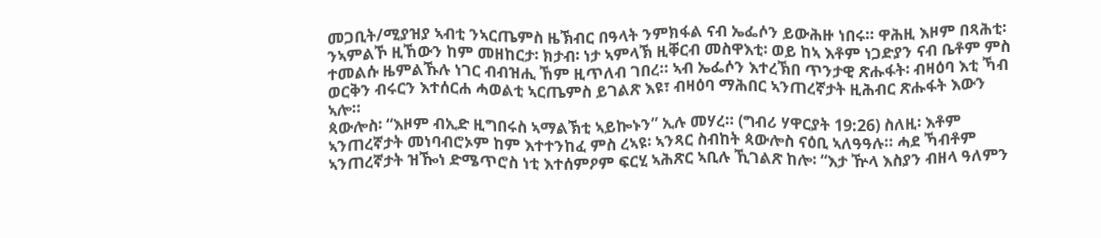መጋቢት/ሚያዝያ ኣብቲ ንኣርጤምስ ዜኽብር በዓላት ንምክፋል ናብ ኤፌሶን ይውሕዙ ነበሩ። ዋሕዚ እዞም በጻሕቲ፡ ንኣምልኾ ዚኸውን ከም መዘከርታ፡ ክታብ፡ ነታ ኣምላኽ ዚቐርብ መስዋእቲ፡ ወይ ከኣ እቶም ነጋድያን ናብ ቤቶም ምስ ተመልሱ ዜምልኹሉ ነገር ብብዝሒ ኸም ዚጥለብ ገበረ። ኣብ ኤፌሶን እተረኽበ ጥንታዊ ጽሑፋት፡ ብዛዕባ እቲ ኻብ ወርቅን ብሩርን እተሰርሐ ሓወልቲ ኣርጤምስ ይገልጽ እዩ፣ ብዛዕባ ማሕበር ኣንጠረኛታት ዚሕብር ጽሑፋት እውን ኣሎ።
ጳውሎስ፡ “እዞም ብኢድ ዚግበሩስ ኣማልኽቲ ኣይኰኑን” ኢሉ መሃረ። (ግብሪ ሃዋርያት 19:26) ስለዚ፡ እቶም ኣንጠረኛታት መነባብሮኦም ከም እተተንከፈ ምስ ረኣዩ፡ ኣንጻር ስብከት ጳውሎስ ናዕቢ ኣለዓዓሉ። ሓደ ኻብቶም ኣንጠረኛታት ዝዀነ ድሜጥሮስ ነቲ እተሰምዖም ፍርሂ ኣሕጽር ኣቢሉ ኺገልጽ ከሎ፡ “እታ ዅላ እስያን ብዘላ ዓለምን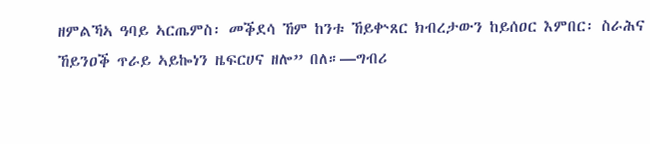ዘምልኻኣ ዓባይ ኣርጤምስ፡ መቕደሳ ኸም ከንቱ ኸይቍጸር ክብረታውን ከይሰዐር እምበር፡ ስራሕና ኸይንዐቕ ጥራይ ኣይኰነን ዜፍርሀና ዘሎ” በለ።—ግብሪ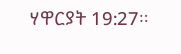ሃዋርያት 19:27።